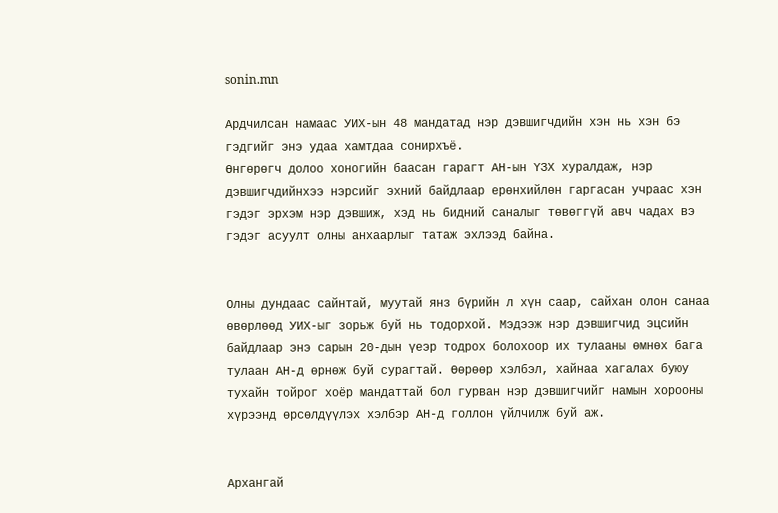sonin.mn

Ардчилсан намаас УИХ-ын 48 мандатад нэр дэвшигчдийн хэн нь хэн бэ гэдгийг энэ удаа хамтдаа сонирхъё.
Өнгөрөгч долоо хоногийн баасан гарагт АН-ын ҮЗХ хуралдаж, нэр дэвшигчдийнхээ нэрсийг эхний байдлаар ерөнхийлөн гаргасан учраас хэн гэдэг эрхэм нэр дэвшиж, хэд нь бидний саналыг төвөггүй авч чадах вэ гэдэг асуулт олны анхаарлыг татаж эхлээд байна.


Олны дундаас сайнтай, муутай янз бүрийн л хүн саар, сайхан олон санаа өвөрлөөд УИХ-ыг зорьж буй нь тодорхой. Мэдээж нэр дэвшигчид эцсийн байдлаар энэ сарын 20-дын үеэр тодрох болохоор их тулааны өмнөх бага тулаан АН-д өрнөж буй сурагтай. Өөрөөр хэлбэл, хайнаа хагалах буюу тухайн тойрог хоёр мандаттай бол гурван нэр дэвшигчийг намын хорооны хүрээнд өрсөлдүүлэх хэлбэр АН-д голлон үйлчилж буй аж.


Архангай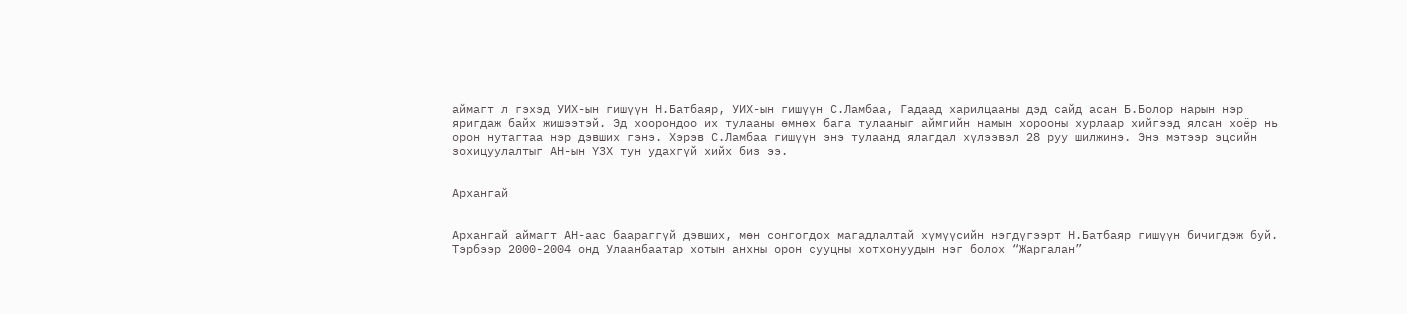аймагт л гэхэд УИХ-ын гишүүн Н.Батбаяр, УИХ-ын гишүүн С.Ламбаа, Гадаад харилцааны дэд сайд асан Б.Болор нарын нэр яригдаж байх жишээтэй. Эд хоорондоо их тулааны өмнөх бага тулааныг аймгийн намын хорооны хурлаар хийгээд ялсан хоёр нь орон нутагтаа нэр дэвших гэнэ. Хэрэв С.Ламбаа гишүүн энэ тулаанд ялагдал хүлээвэл 28 руу шилжинэ. Энэ мэтээр эцсийн зохицуулалтыг АН-ын ҮЗХ тун удахгүй хийх биз ээ.


Архангай


Архангай аймагт АН-аас баараггүй дэвших, мөн сонгогдох магадлалтай хүмүүсийн нэгдүгээрт Н.Батбаяр гишүүн бичигдэж буй.
Тэрбээр 2000-2004 онд Улаанбаатар хотын анхны орон сууцны хотхонуудын нэг болох “Жаргалан”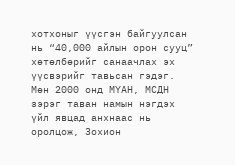хотхоныг үүсгэн байгуулсан нь “40,000 айлын орон сууц” хөтөлбөрийг санаачлах эх үүсвэрийг тавьсан гэдэг. Мөн 2000 онд МҮАН, МСДН зэрэг таван намын нэгдэх үйл явцад анхнаас нь оролцож, Зохион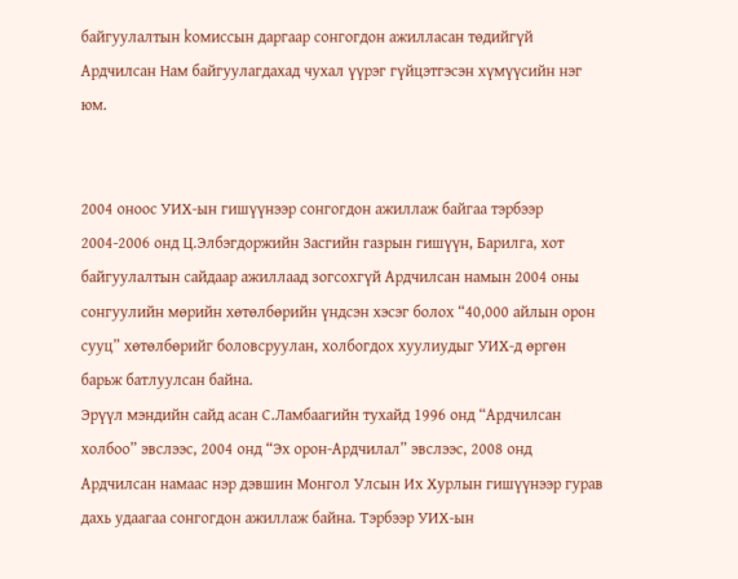байгуулалтын kомиссын даргаар сонгогдон ажилласан төдийгүй Ардчилсан Нам байгуулагдахад чухал үүрэг гүйцэтгэсэн хүмүүсийн нэг юм.


2004 оноос УИХ-ын гишүүнээр сонгогдон ажиллаж байгаа тэрбээр
2004-2006 онд Ц.Элбэгдоржийн Засгийн газрын гишүүн, Барилга, хот байгуулалтын сайдаар ажиллаад зогсохгүй Ардчилсан намын 2004 оны сонгуулийн мөрийн хөтөлбөрийн үндсэн хэсэг болох “40,000 айлын орон сууц” хөтөлбөрийг боловсруулан, холбогдох хуулиудыг УИХ-д өргөн барьж батлуулсан байна.
Эрүүл мэндийн сайд асан С.Ламбаагийн тухайд 1996 онд “Ардчилсан холбоо” эвслээс, 2004 онд “Эх орон-Ардчилал” эвслээс, 2008 онд Ардчилсан намаас нэр дэвшин Монгол Улсын Их Хурлын гишүүнээр гурав дахь удаагаа сонгогдон ажиллаж байна. Тэрбээр УИХ-ын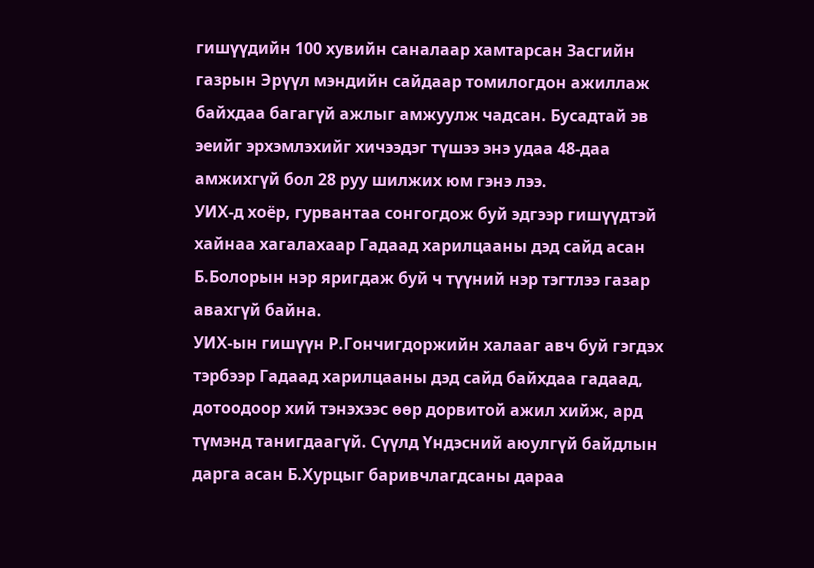гишүүдийн 100 хувийн саналаар хамтарсан Засгийн газрын Эрүүл мэндийн сайдаар томилогдон ажиллаж байхдаа багагүй ажлыг амжуулж чадсан. Бусадтай эв эеийг эрхэмлэхийг хичээдэг түшээ энэ удаа 48-даа амжихгүй бол 28 руу шилжих юм гэнэ лээ.
УИХ-д хоёр, гурвантаа сонгогдож буй эдгээр гишүүдтэй хайнаа хагалахаар Гадаад харилцааны дэд сайд асан Б.Болорын нэр яригдаж буй ч түүний нэр тэгтлээ газар авахгүй байна.
УИХ-ын гишүүн Р.Гончигдоржийн халааг авч буй гэгдэх тэрбээр Гадаад харилцааны дэд сайд байхдаа гадаад, дотоодоор хий тэнэхээс өөр дорвитой ажил хийж, ард түмэнд танигдаагүй. Сүүлд Үндэсний аюулгүй байдлын дарга асан Б.Хурцыг баривчлагдсаны дараа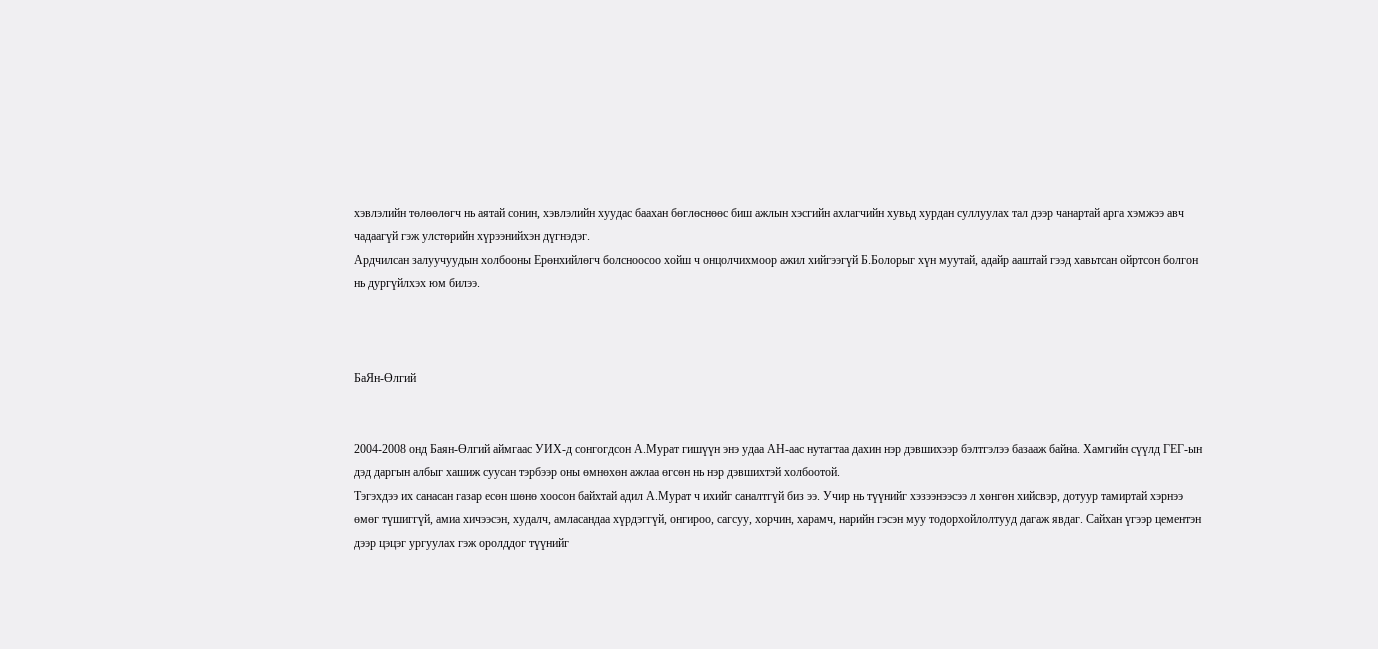хэвлэлийн төлөөлөгч нь аятай сонин, хэвлэлийн хуудас баахан бөглөснөөс биш ажлын хэсгийн ахлагчийн хувьд хурдан суллуулах тал дээр чанартай арга хэмжээ авч чадаагүй гэж улстөрийн хүрээнийхэн дүгнэдэг.
Ардчилсан залуучуудын холбооны Ерөнхийлөгч болсноосоо хойш ч онцолчихмоор ажил хийгээгүй Б.Болорыг хүн муутай, адайр ааштай гээд хавьтсан ойртсон болгон нь дургүйлхэх юм билээ.



БаЯн-Өлгий


2004-2008 онд Баян-Өлгий аймгаас УИХ-д сонгогдсон А.Мурат гишүүн энэ удаа АН-аас нутагтаа дахин нэр дэвшихээр бэлтгэлээ базааж байна. Хамгийн сүүлд ГЕГ-ын дэд даргын албыг хашиж суусан тэрбээр оны өмнөхөн ажлаа өгсөн нь нэр дэвшихтэй холбоотой.
Тэгэхдээ их санасан газар есөн шөнө хоосон байхтай адил А.Мурат ч ихийг саналтгүй биз ээ. Учир нь түүнийг хэзээнээсээ л хөнгөн хийсвэр, дотуур тамиртай хэрнээ өмөг түшиггүй, амиа хичээсэн, худалч, амласандаа хүрдэггүй, онгироо, сагсуу, хорчин, харамч, нарийн гэсэн муу тодорхойлолтууд дагаж явдаг. Сайхан үгээр цементэн дээр цэцэг ургуулах гэж оролддог түүнийг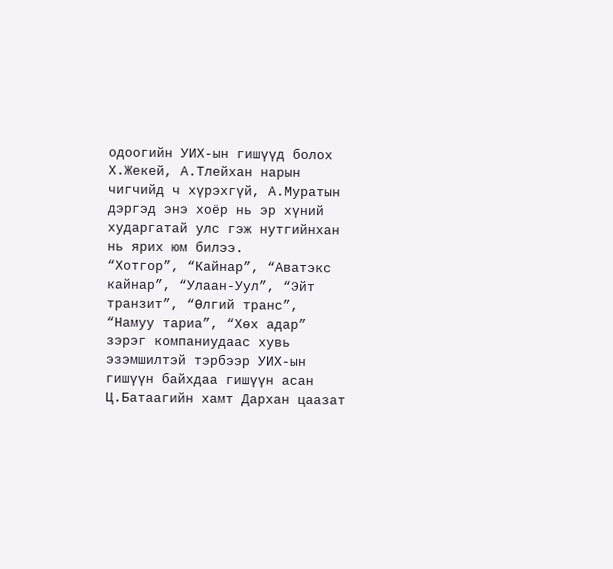одоогийн УИХ-ын гишүүд болох Х.Жекей, А.Тлейхан нарын чигчийд ч хүрэхгүй, А.Муратын дэргэд энэ хоёр нь эр хүний хударгатай улс гэж нутгийнхан нь ярих юм билээ.
“Хотгор”, “Кайнар”, “Аватэкс кайнар”, “Улаан-Уул”, “Эйт транзит”, “Өлгий транс”, “Намуу тариа”, “Хөх адар” зэрэг компаниудаас хувь эзэмшилтэй тэрбээр УИХ-ын гишүүн байхдаа гишүүн асан Ц.Батаагийн хамт Дархан цаазат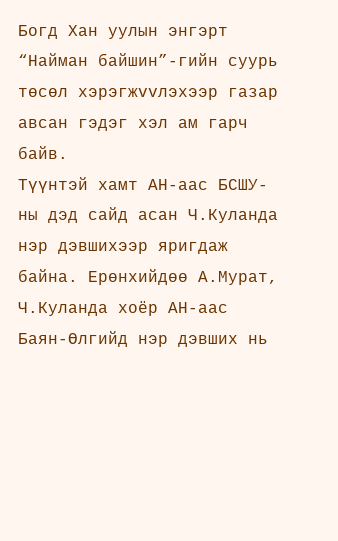Богд Хан уулын энгэрт “Найман байшин”-гийн суурь төсөл хэрэгжvvлэхээр газар авсан гэдэг хэл ам гарч байв.
Түүнтэй хамт АН-аас БСШУ-ны дэд сайд асан Ч.Куланда нэр дэвшихээр яригдаж байна. Ерөнхийдөө А.Мурат, Ч.Куланда хоёр АН-аас Баян-Өлгийд нэр дэвших нь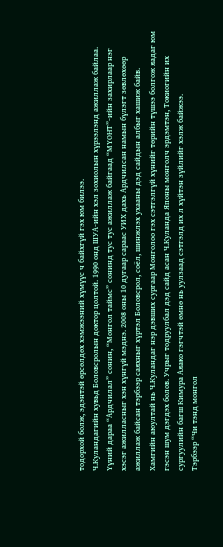тодорхой болж, эдэнтэй өрсөлдөх хэмжээний хүмүүс ч байхгүй гэх юм билээ.
Ч.Куландагийн хувьд Боловсролын доктор цолтой. 1990 онд ШУА-ийн хэл зохиолын хүрээлэнд ажиллаж байлаа. Үүний дараа “Ардчилал” сонин, “Монгол таймс” сонинд тус тус ажиллаж байгаад “МҮОНТ”-ийн захирлаар нэг хэсэг ажилласныг хэн хүнгүй мэднэ. 2008 оны 10 дугаар сараас УИХ дахь Ардчилсан намын бүлэгт зөвлөхөөр ажиллаж байсан тэрбээр саяхныг хүртэл Боловсрол, соёл, шинжлэх ухааны дэд сайдын албыг хашиж байв.
Хамгийн аюултай нь Ч.Куландаг нэр дэвших сургаар Монголоо гэх сэтгэлгүй хүнийг төрийн түшээ болгож яадаг юм гэсэн шум дэгдэх болов. Учрыг тодруулбал дэд сайд асан Ч.Куланда Японы монголч эрдэмтэн, Токиогийн их сургуулийн багш Кимура Аяако гэгчтэй өмнө нь уулзаад сэтгэлд их л хүйтэн зүйлийг хэлж байжээ.
Тэрбээр “Чи тэнд монгол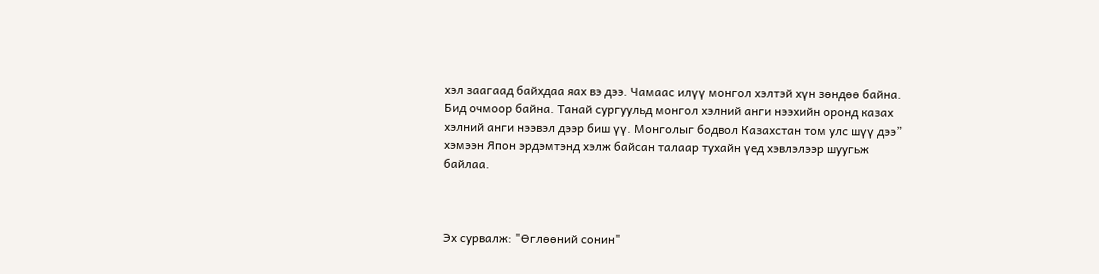хэл заагаад байхдаа яах вэ дээ. Чамаас илүү монгол хэлтэй хүн зөндөө байна. Бид очмоор байна. Танай сургуульд монгол хэлний анги нээхийн оронд казах хэлний анги нээвэл дээр биш үү. Монголыг бодвол Казахстан том улс шүү дээ” хэмээн Япон эрдэмтэнд хэлж байсан талаар тухайн үед хэвлэлээр шуугьж байлаа.



Эх сурвалж: "Өглөөний сонин"